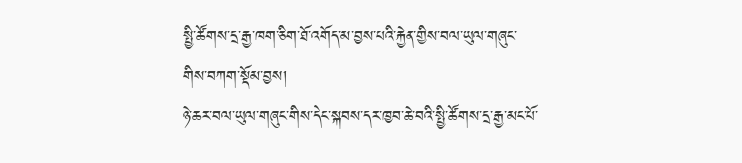སྤྱི་ཚོགས་དྲ་རྒྱ་ཁག་ཅིག་ཐོ་འགོད་མ་བྱས་པའི་རྐྱེན་གྱིས་བལ་ཡུལ་གཞུང་གིས་བཀག་སྡོམ་བྱས།
ཉེ་ཆར་བལ་ཡུལ་གཞུང་གིས་དེང་སྐབས་དར་ཁྱབ་ཆེ་བའི་སྤྱི་ཚོགས་དྲ་རྒྱ་མང་པོ་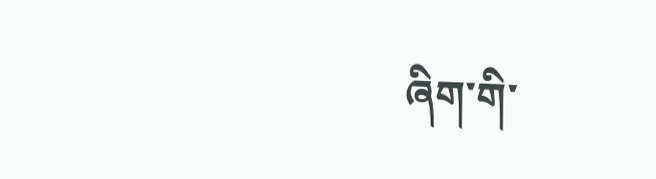ཞིག་གི་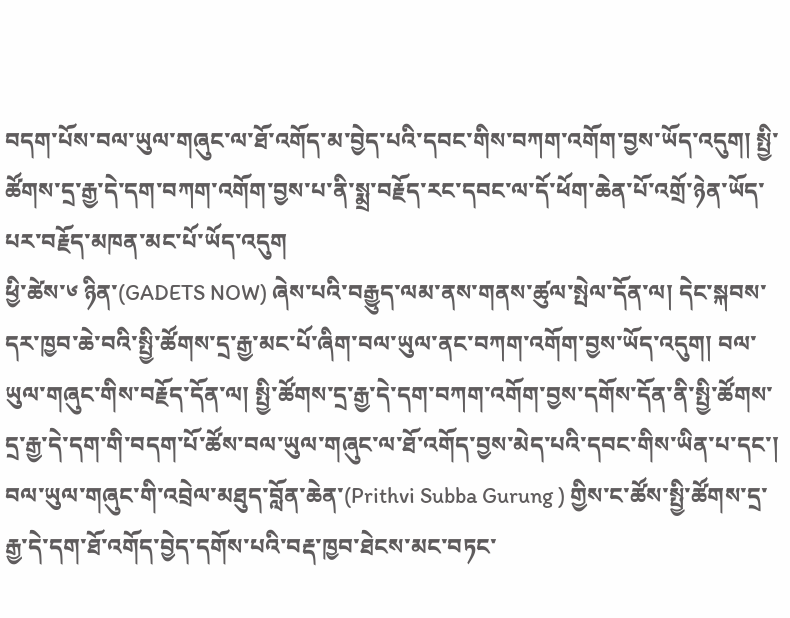བདག་པོས་བལ་ཡུལ་གཞུང་ལ་ཐོ་འགོད་མ་བྱེད་པའི་དབང་གིས་བཀག་འགོག་བྱས་ཡོད་འདུག། སྤྱི་ཚོགས་དྲ་རྒྱ་དེ་དག་བཀག་འགོག་བྱས་པ་ནི་སྨྲ་བརྗོད་རང་དབང་ལ་དོ་ཕོག་ཆེན་པོ་འགྲོ་ཉེན་ཡོད་པར་བརྗོད་མཁན་མང་པོ་ཡོད་འདུག
ཕྱི་ཚེས་༦ ཉིན་(GADETS NOW) ཞེས་པའི་བརྒྱུད་ལམ་ནས་གནས་ཚུལ་སྤེལ་དོན་ལ། དེང་སྐབས་དར་ཁྱབ་ཆེ་བའི་སྤྱི་ཚོགས་དྲ་རྒྱ་མང་པོ་ཞིག་བལ་ཡུལ་ནང་བཀག་འགོག་བྱས་ཡོད་འདུག། བལ་ཡུལ་གཞུང་གིས་བརྗོད་དོན་ལ། སྤྱི་ཚོགས་དྲ་རྒྱ་དེ་དག་བཀག་འགོག་བྱས་དགོས་དོན་ནི་སྤྱི་ཚོགས་དྲ་རྒྱ་དེ་དག་གི་བདག་པོ་ཚོས་བལ་ཡུལ་གཞུང་ལ་ཐོ་འགོད་བྱས་མེད་པའི་དབང་གིས་ཡིན་པ་དང་། བལ་ཡུལ་གཞུང་གི་འབྲེལ་མཐུད་བློན་ཆེན་(Prithvi Subba Gurung ) གྱིས་ང་ཚོས་སྤྱི་ཚོགས་དྲ་རྒྱ་དེ་དག་ཐོ་འགོད་བྱེད་དགོས་པའི་བརྡ་ཁྱབ་ཐེངས་མང་བཏང་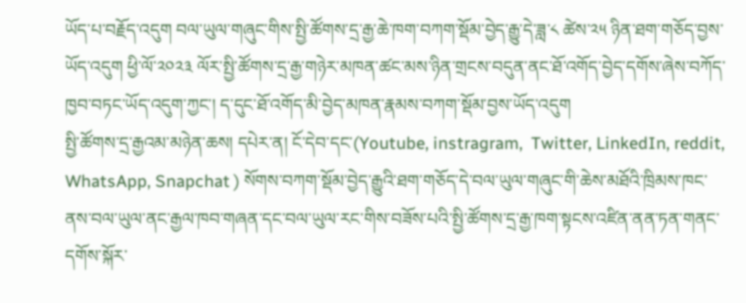ཡོད་པ་བརྗོད་འདུག བལ་ཡུལ་གཞུང་གིས་སྤྱི་ཚོགས་དྲ་རྒྱ་ཆེ་ཁག་བཀག་སྡོམ་བྱེད་རྒྱུ་དེ་ཟླ་༨ ཚེས་༢༥ ཉིན་ཐག་གཅོད་བྱས་ཡོད་འདུག ཕྱི་ལོ་༢༠༢༣ ལོར་སྤྱི་ཚོགས་དྲ་རྒྱ་གཉེར་མཁན་ཚང་མས་ཉིན་གྲངས་བདུན་ནང་ཐོ་འགོད་བྱེད་དགོས་ཞེས་བཀོད་ཁྱབ་བཏང་ཡོད་འདུག་ཀྱང་། ད་དུང་ཐོ་འགོད་མི་བྱེད་མཁན་རྣམས་བཀག་སྡོམ་བྱས་ཡོད་འདུག
སྤྱི་ཚོགས་དྲ་རྒྱའམ་མཉེན་ཆས། དཔེར་ན། ངོ་དེབ་དང་(Youtube, instragram,  Twitter, LinkedIn, reddit, WhatsApp, Snapchat ) སོགས་བཀག་སྡོམ་བྱེད་རྒྱུའི་ཐག་གཅོད་དེ་བལ་ཡུལ་གཞུང་གི་ཆེས་མཐོའི་ཁྲིམས་ཁང་ནས་བལ་ཡུལ་ནང་རྒྱལ་ཁབ་གཞན་དང་བལ་ཡུལ་རང་གིས་བཟོས་པའི་སྤྱི་ཚོགས་དྲ་རྒྱ་ཁག་སྟངས་འཛིན་ནན་ཏན་གནང་དགོས་སྐོར་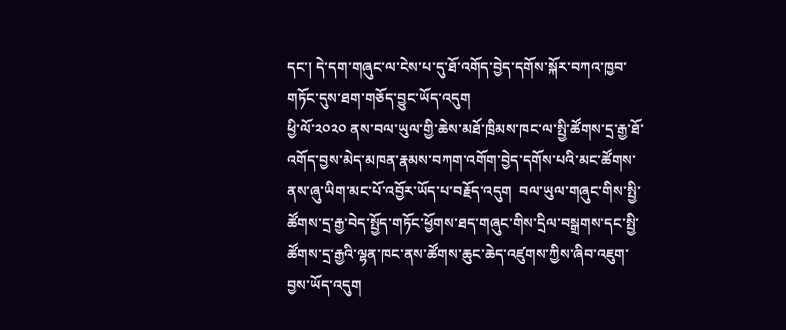དང་། དེ་དག་གཞུང་ལ་ངེས་པ་དུ་ཐོ་འགོད་བྱེད་དགོས་སྐོར་བཀའ་ཁྱབ་གཏོང་དུས་ཐག་གཅོད་བྱུང་ཡོད་འདུག
ཕྱི་ལོ་༢༠༢༠ ནས་བལ་ཡུལ་གྱི་ཆེས་མཐོ་ཁྲིམས་ཁང་ལ་སྤྱི་ཚོགས་དྲ་རྒྱ་ཐོ་འགོད་བྱས་མེད་མཁན་རྣམས་བཀག་འགོག་བྱེད་དགོས་པའི་མང་ཚོགས་ནས་ཞུ་ཡིག་མང་པོ་འབྱོར་ཡོད་པ་བརྗོད་འདུག  བལ་ཡུལ་གཞུང་གིས་སྤྱི་ཚོགས་དྲ་རྒྱ་བེད་སྤྱོད་གཏོང་ཕྱོགས་ཐད་གཞུང་གིས་དྲིལ་བསྒྲགས་དང་སྤྱི་ཚོགས་དྲ་རྒྱའི་ལྷན་ཁང་ནས་ཚོགས་ཆུང་ཆེད་འཛུགས་ཀྱིས་ཞིབ་འཇུག་བྱས་ཡོད་འདུག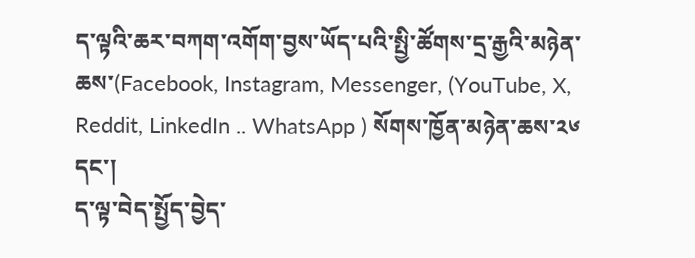ད་ལྟའི་ཆར་བཀག་འགོག་བྱས་ཡོད་པའི་སྤྱི་ཚོགས་དྲ་རྒྱའི་མཉེན་ཆས་(Facebook, Instagram, Messenger, (YouTube, X, Reddit, LinkedIn .. WhatsApp ) སོགས་ཁྱོན་མཉེན་ཆས་༢༦ དང་།
ད་ལྟ་བེད་སྤྱོད་བྱེད་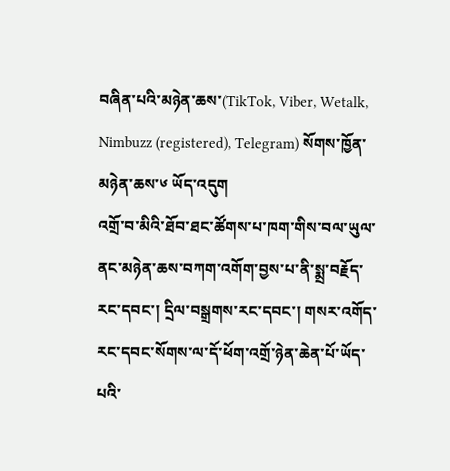བཞིན་པའི་མཉེན་ཆས་(TikTok, Viber, Wetalk, Nimbuzz (registered), Telegram) སོགས་ཁྱོན་མཉེན་ཆས་༦ ཡོད་འདུག
འགྲོ་བ་མིའི་ཐོབ་ཐང་ཚོགས་པ་ཁག་གིས་བལ་ཡུལ་ནང་མཉེན་ཆས་བཀག་འགོག་བྱས་པ་ནི་སྨྲ་བརྗོད་རང་དབང་། དྲིལ་བསྒྲགས་རང་དབང་། གསར་འགོད་རང་དབང་སོགས་ལ་དོ་ཕོག་འགྲོ་ཉེན་ཆེན་པོ་ཡོད་པའི་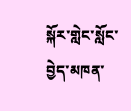སྐོར་གླེང་སློང་བྱེད་མཁན་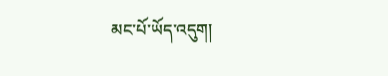མང་པོ་ཡོད་འདུག།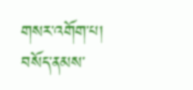གསར་འགོག་པ། བསོད་ནམས་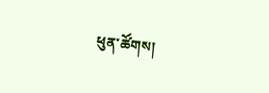ཕུན་ཚོགས།